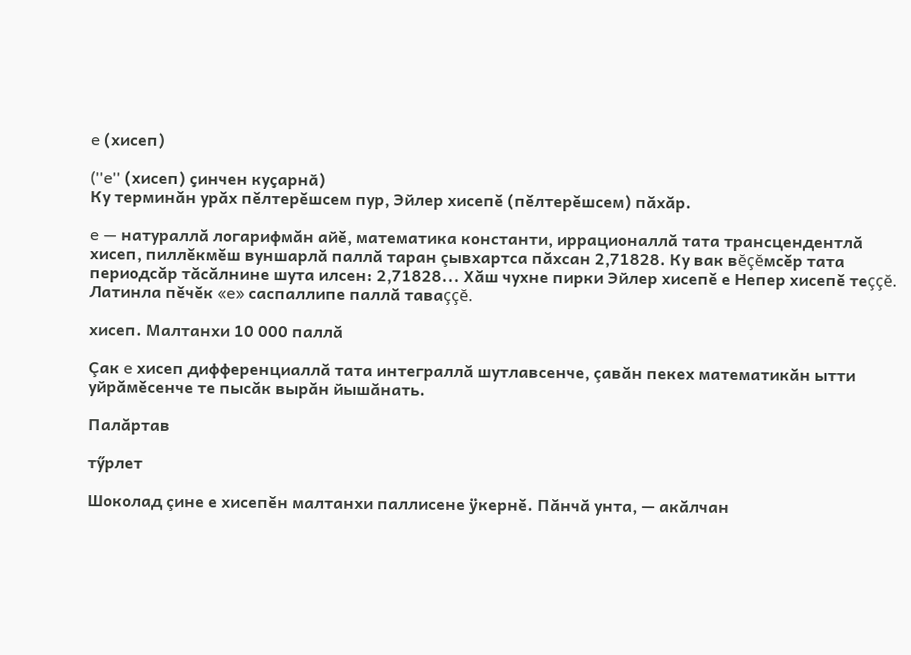e (хисеп)

(''e'' (хисеп) ҫинчен куҫарнӑ)
Ку терминăн урăх пĕлтерĕшсем пур, Эйлер хисепĕ (пĕлтерĕшсем) пăхăр.

e — натураллă логарифмăн айĕ, математика константи, иррационаллă тата трансцендентлă хисеп, пиллĕкмĕш вуншарлă паллă таран çывхартса пăхсан 2,71828. Ку вак вĕçĕмсĕр тата периодсăр тăсăлнине шута илсен: 2,71828... Хăш чухне пирки Эйлер хисепĕ е Непер хисепĕ теççĕ. Латинла пĕчĕк «e» саспаллипе паллă таваççĕ.

хисеп. Малтанхи 10 000 паллă

Çак e хисеп дифференциаллă тата интеграллă шутлавсенче, çавăн пекех математикăн ытти уйрăмĕсенче те пысăк вырăн йышăнать.

Палăртав

тӳрлет

Шоколад çине е хисепĕн малтанхи паллисене ÿкернĕ. Пăнчă унта, — акăлчан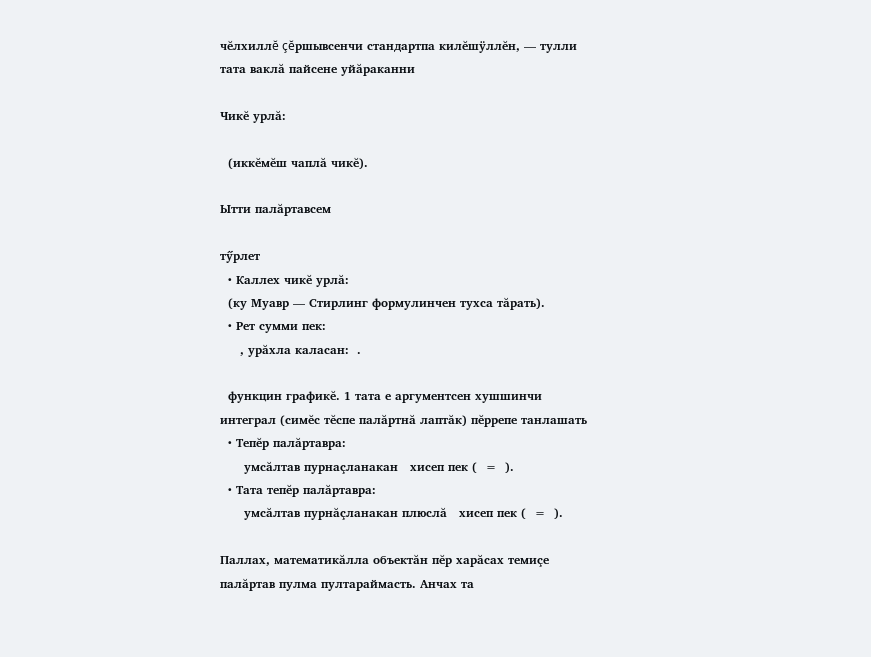чĕлхиллĕ çĕршывсенчи стандартпа килĕшÿллĕн, — тулли тата ваклă пайсене уйăраканни

Чикĕ урлă:

  (иккĕмĕш чаплă чикĕ).

Ытти палăртавсем

тӳрлет
  • Каллех чикĕ урлă:
  (ку Муавр — Стирлинг формулинчен тухса тăрать).
  • Рет сумми пек:
     , урăхла каласан:  .

  функцин графикĕ. 1 тата е аргументсен хушшинчи интеграл (симĕс тĕспе палăртнă лаптăк) пĕррепе танлашать
  • Тепĕр палăртавра:
      умсăлтав пурнаçланакан   хисеп пек (  =  ).
  • Тата тепĕр палăртавра:
      умсăлтав пурнăçланакан плюслă   хисеп пек (  =  ).

Паллах, математикăлла объектăн пĕр харăсах темиçе палăртав пулма пултараймасть. Анчах та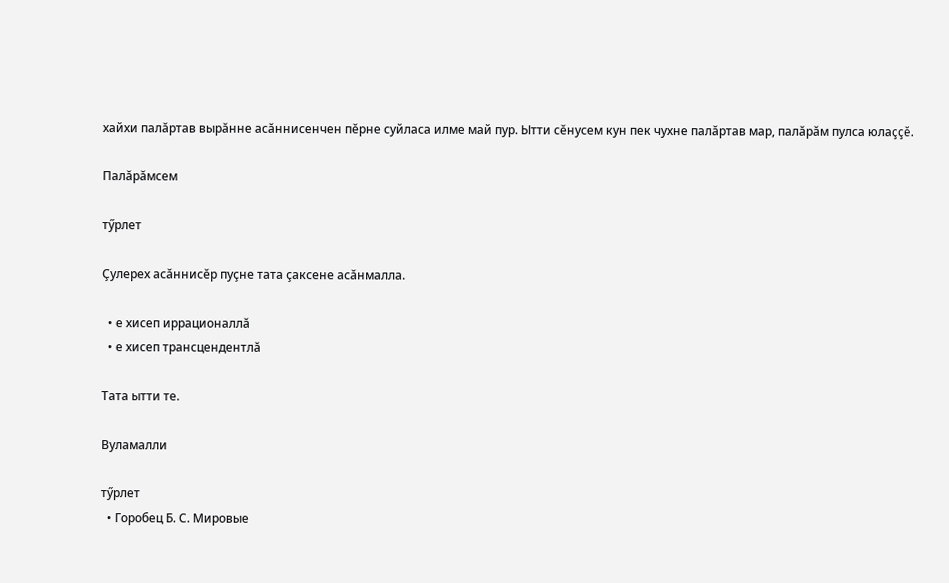хайхи палăртав вырăнне асăннисенчен пĕрне суйласа илме май пур. Ытти сĕнусем кун пек чухне палăртав мар, палăрăм пулса юлаççĕ.

Палăрăмсем

тӳрлет

Çулерех асăннисĕр пуçне тата çаксене асăнмалла.

  • е хисеп иррационаллă
  • е хисеп трансцендентлă

Тата ытти те.

Вуламалли

тӳрлет
  • Горобец Б. С. Мировые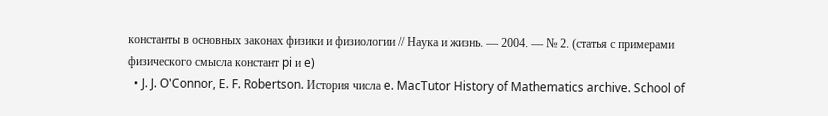константы в основных законах физики и физиологии // Наука и жизнь. — 2004. — № 2. (статья с примерами физического смысла констант pi и e)
  • J. J. O'Connor, E. F. Robertson. История числа e. MacTutor History of Mathematics archive. School of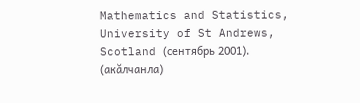Mathematics and Statistics, University of St Andrews, Scotland (сентябрь 2001). (акăлчанла)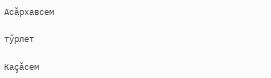Асăрхавсем

тӳрлет

Каçăсем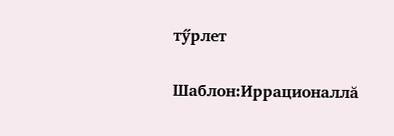тӳрлет

Шаблон:Иррационаллă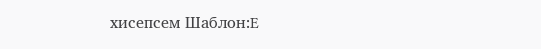хисепсем Шаблон:E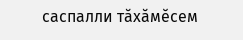саспалли тăхăмĕсем